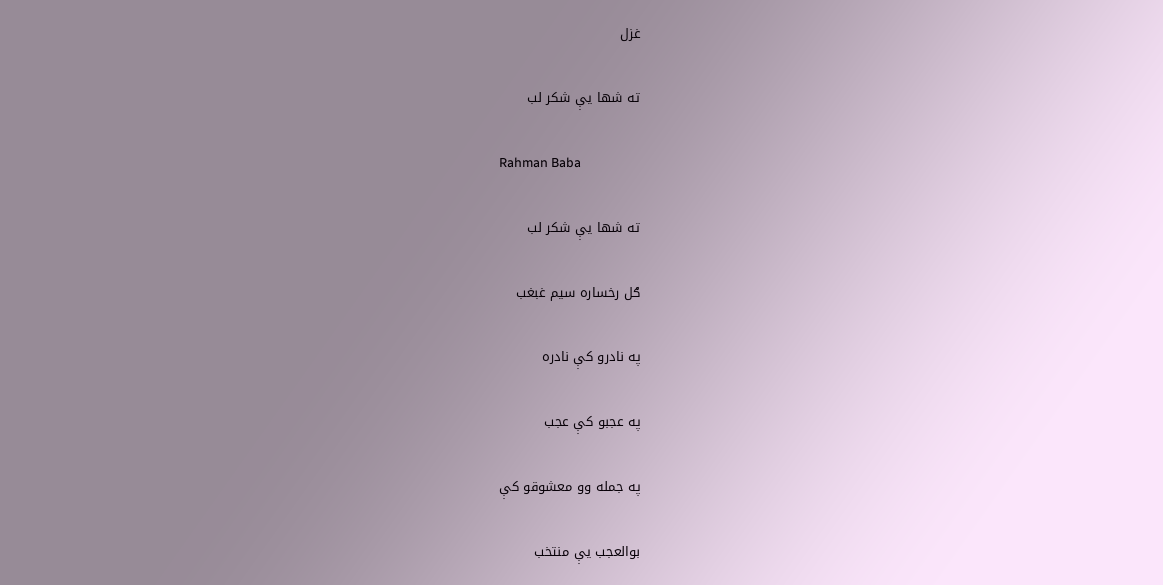غزل

ته شها یې شکر لب

Rahman Baba

ته شها یې شکر لب

ګل رخساره سیم غبغب

په نادرو کې نادره

په عجبو کې عجب

په جمله وو معشوقو کې

بوالعجب یې منتخب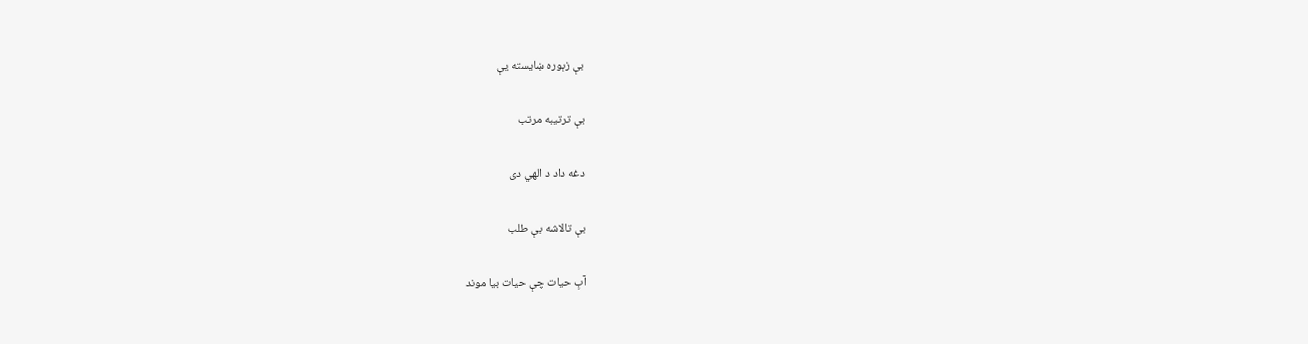بې زېوره ښایسته یې

بې ترتیبه مرتب

دغه داد د الهي دی

بې تالاشه بې طلب

آبِ حیات چې حیات بیا موند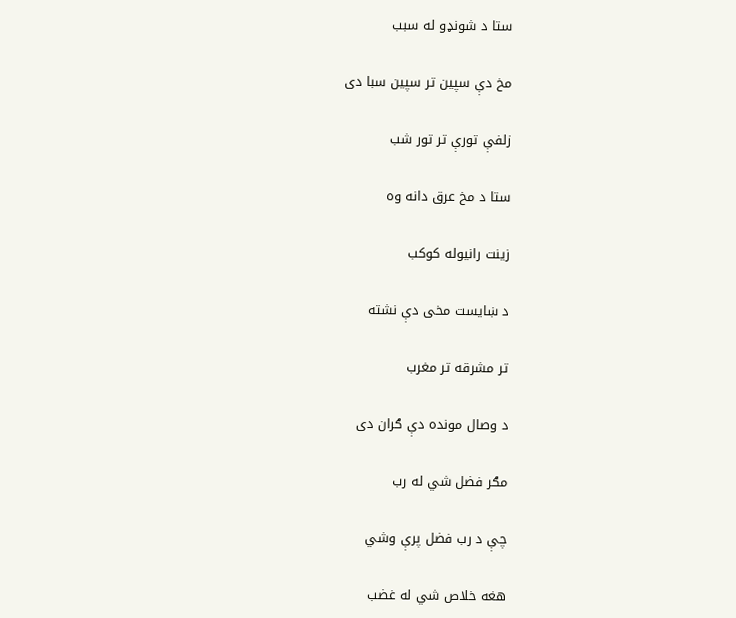ستا د شونډو له سبب

مخ دې سپین تر سپین سبا دی

زلفې تورې تر تور شب

ستا د مخ عرق دانه وه

زینت رانیوله کوکب

د ښایست مخی دې نشته

تر مشرقه تر مغرب

د وصال مونده دې ګران دی

مګر فضل شي له رب

چې د رب فضل پرې وشي

هغه خلاص شي له غضب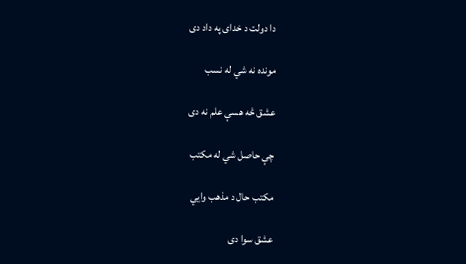دا دولت د خدای په داد دی

مونده نه شي له نسب

عشق څه هسې علم نه دی

چې حاصل شي له مکتب

مکتب حال د مذهب وایي

عشق سوا دی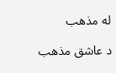له مذهب

د عاشق مذهب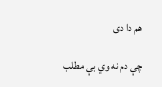هم دا دی

چې دم نه وي بې مطلب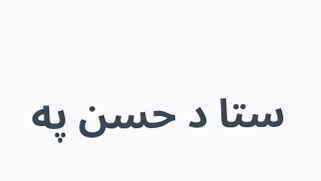ستا د حسن په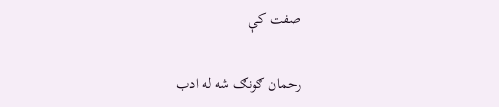صفت کې

رحمان ګونګ شه له ادب